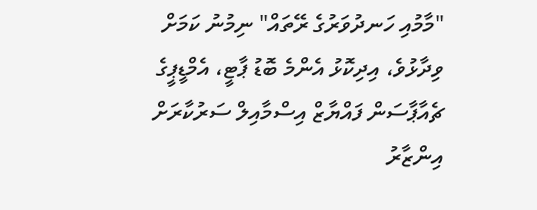"މާމުއި ހަނދުވަރުގެ ރޭތައް" ނިމުނު ކަމަށް ވިދާޅުވެ، އިދިކޮޅު އެންމެ ބޮޑު ޕާޓީ، އެމްޑީޕީގެ ޗެއާޕާސަން ފައްޔާޒް އިސްމާއިލް ސަރުކާރަށް އިންޒާރު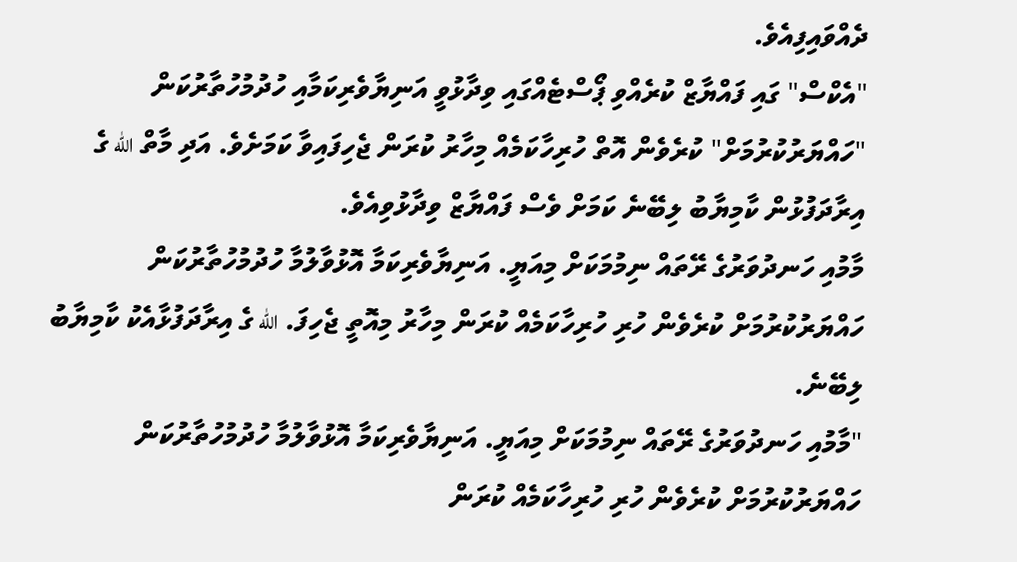ދެއްވައިފިއެވެ.
"އެކްސް" ގައި ފައްޔާޒް ކުރެއްވި ޕޯސްޓެއްގައި ވިދާޅުވީ އަނިޔާވެރިކަމާއި ހުދުމުހުތާރުކަން "ހައްޔަރުކުރުމަށް" ކުރެވެން އޮތް ހުރިހާކަމެއް މިހާރު ކުރަން ޖެހިފައިވާ ކަމަށެވެ. އަދި މާތް الله ގެ އިރާދަފުޅުން ކާމިޔާބު ލިބޭނެ ކަމަށް ވެސް ފައްޔާޒް ވިދާޅުވިއެވެ.
މާމުއި ހަނދުވަރުގެ ރޭތައް ނިމުމަކަށް މިއަޔީ. އަނިޔާވެރިކަމާ އޮޅުވާލުމާ ހުދުމުހުތާރުކަން ހައްޔަރުކުރުމަށް ކުރެވެން ހުރި ހުރިހާކަމެއް ކުރަން މިހާރު މިއޮތީ ޖެހިފަ. الله ގެ އިރާދަފުޅާއެކު ކާމިޔާބު ލިބޭނެ.
"މާމުއި ހަނދުވަރުގެ ރޭތައް ނިމުމަކަށް މިއަޔީ. އަނިޔާވެރިކަމާ އޮޅުވާލުމާ ހުދުމުހުތާރުކަން ހައްޔަރުކުރުމަށް ކުރެވެން ހުރި ހުރިހާކަމެއް ކުރަން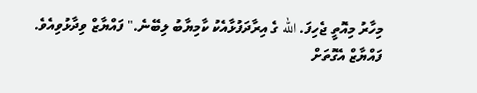މިހާރު މިއޮތީ ޖެހިފަ. الله ގެ އިރާދަފުޅާއެކު ކާމިޔާބު ލިބޭނެ." ފައްޔާޒް ވިދާޅުވިއެވެ.
ފައްޔާޒް އެގޮތަށް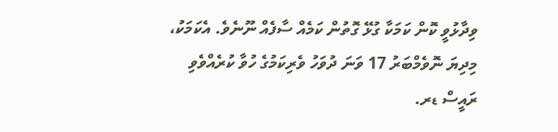ވިދާޅުވީ ކޮން ކަމަކާ ގުޅޭ ގޮތުން ކަމެއް ސާފެއް ނޫނެވެ. އެކަމަކު، މިދިޔަ ނޮވެމްބަރު 17 ވަނަ ދުވަހު ވެރިކަމުގެ ހުވާ ކުރެއްވެވި ރައީސް ޑރ.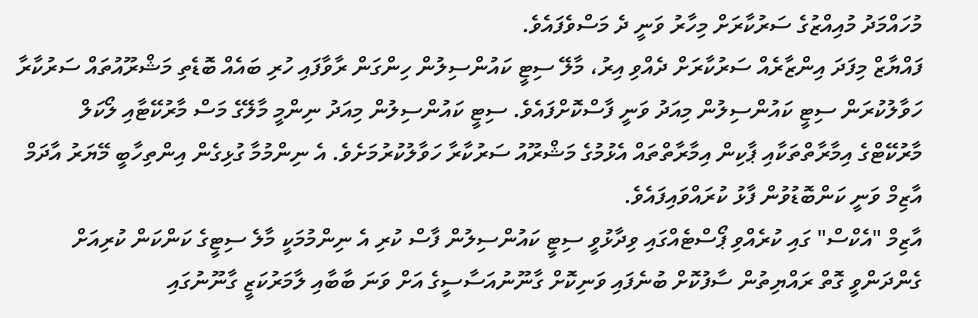މުހައްމަދު މުއިއްޒުގެ ސަރުކާރަށް މިހާރު ވަނީ ދެ މަސްވެފައެވެ.
ފައްޔާޒް މިފަދަ އިންޒާރެއް ސަރުކާރަށް ދެއްވި އިރު، މާލޭ ސިޓީ ކައުންސިލުން ހިންގަން ރާވާފައި ހުރި ބައެއް ބޮޑެތި މަޝްރޫއުތައް ސަރުކާރާ ހަވާލުކުރަން ސިޓީ ކައުންސިލުން މިއަދު ވަނީ ފާސްކޮށްފައެވެ. ސިޓީ ކައުންސިލުން މިއަދު ނިންމީ މާލޭގެ މަސް މާރުކޭޓާއި ލޯކަލް މާރުކޭޓްގެ އިމާރާތްތަކާއި ޕާކިން އިމާރާތްތައް އެޅުމުގެ މަޝްރޫއު ސަރުކާރާ ހަވާލުކުރުމަށެވެ. އެ ނިންމުމާ ގުޅިގެން އިންތިހާބީ މޭޔަރު އާދަމް އާޒިމް ވަނީ ކަންބޮޑުވުން ފާޅު ކުރައްވައިފައެވެ.
އާޒިމް "އެކްސް" ގައި ކުރެއްވި ޕޯސްޓެއްގައި ވިދާޅުވީ ސިޓީ ކައުންސިލުން ފާސް ކުރި އެ ނިންމުމަކީ މާލެ ސިޓީގެ ކަންކަން ކުރިއަށް ގެންދަންވީ ގޮތް ރައްޔިތުން ސާފުކޮށް ބުނެފައި ވަނިކޮށް ގާނޫނުއަސާސީގެ އަށް ވަނަ ބާބާއި ލާމަރުކަޒީ ގާނޫނުގައި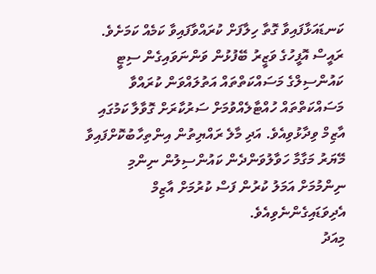ކަނޑައަޅާފައިވާ ގޮތާ ހިލާފަށް ކުރައްވާފައިވާ ކަމެއް ކަމަށެވެ.
ރައީސް އޮފީހުގެ ވަޒީރު ބޭފުޅުން ވަންނަވައިގެން ސިޓީ ކައުންސިލްގެ މަސައްކަތްތައް އަތުލައްވަން ކުރައްވާ މަސައްކަތްތައް ހުއްޓާލެއްވުމަށް ސަރުކާރަށް ގޮވާލާ ކަމުގައި އާޒިމް ވިދާޅުވިއެވެ. އަދި މާލެ ރައްޔިތުން އިންތިހާބުކޮށްފައިވާ މޭޔަރު މަގާމާ ހަވާލުވަންދެން ކައުންސިލުން ނިންމި ނިންމުމަށް އަމަލު ކުރުން ފަސް ކުރުމަށް އާޒިމް އެދިވަޑައިގެންނެވިއެވެ.
މިއަދު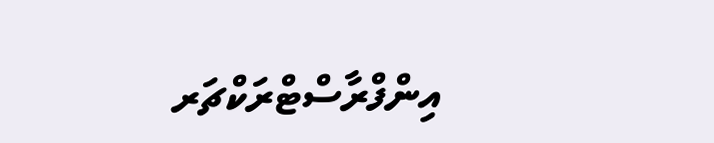އިންފްރާސްޓްރަކްޗަރ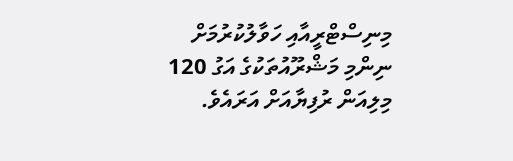މިނިސްޓްރީއާއި ހަވާލުކުރުމަށް ނިންމި މަޝްރޫއުތަކުގެ އަގު 120 މިލިއަން ރުފިޔާއަށް އަރައެވެ.